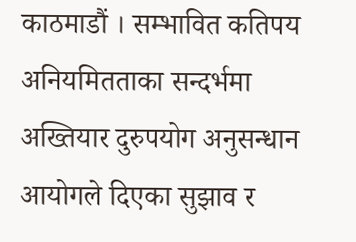काठमाडौं । सम्भावित कतिपय अनियमितताका सन्दर्भमा अख्तियार दुरुपयोग अनुसन्धान आयोगले दिएका सुझाव र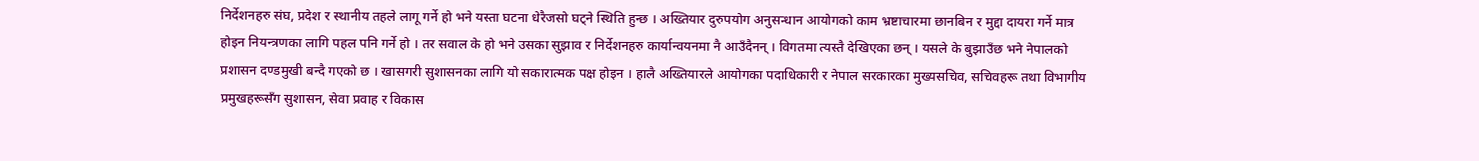निर्देशनहरु संघ, प्रदेश र स्थानीय तहले लागू गर्ने हो भने यस्ता घटना धेरैजसो घट्ने स्थिति हुन्छ । अख्तियार दुरुपयोग अनुसन्धान आयोगको काम भ्रष्टाचारमा छानबिन र मुद्दा दायरा गर्ने मात्र होइन नियन्त्रणका लागि पहल पनि गर्ने हो । तर सवाल के हो भने उसका सुझाव र निर्देशनहरु कार्यान्वयनमा नै आउँदैनन् । विगतमा त्यस्तै देखिएका छन् । यसले के बुझाउँछ भने नेपालको प्रशासन दण्डमुखी बन्दै गएको छ । खासगरी सुशासनका लागि यो सकारात्मक पक्ष होइन । हालै अख्तियारले आयोगका पदाधिकारी र नेपाल सरकारका मुख्यसचिव, सचिवहरू तथा विभागीय प्रमुखहरूसँग सुशासन, सेवा प्रवाह र विकास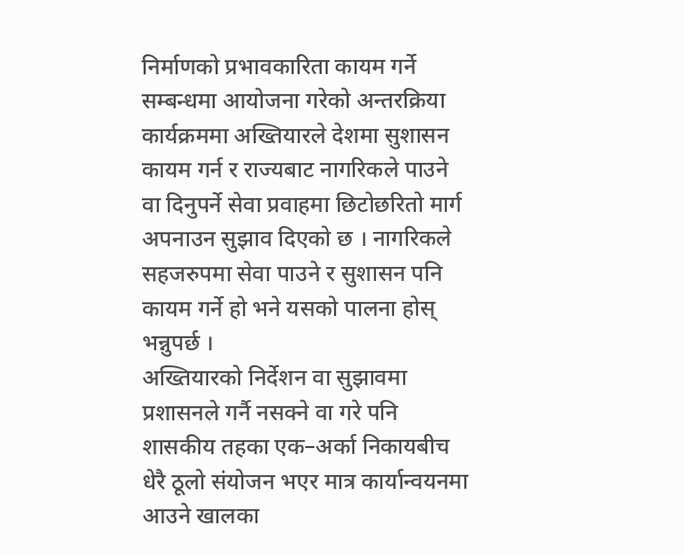निर्माणको प्रभावकारिता कायम गर्ने सम्बन्धमा आयोजना गरेको अन्तरक्रिया कार्यक्रममा अख्तियारले देशमा सुशासन कायम गर्न र राज्यबाट नागरिकले पाउने वा दिनुपर्ने सेवा प्रवाहमा छिटोछरितो मार्ग अपनाउन सुझाव दिएको छ । नागरिकले सहजरुपमा सेवा पाउने र सुशासन पनि कायम गर्ने हो भने यसको पालना होस् भन्नुपर्छ ।
अख्तियारको निर्देशन वा सुझावमा प्रशासनले गर्नै नसक्ने वा गरे पनि शासकीय तहका एक–अर्का निकायबीच धेरै ठूलो संयोजन भएर मात्र कार्यान्वयनमा आउने खालका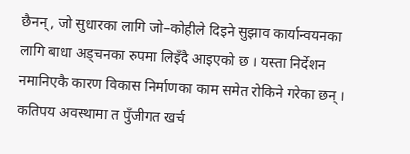छैनन्, जो सुधारका लागि जो–कोहीले दिइने सुझाव कार्यान्वयनका लागि बाधा अड्चनका रुपमा लिइँदै आइएको छ । यस्ता निर्देशन नमानिएकै कारण विकास निर्माणका काम समेत रोकिने गरेका छन् । कतिपय अवस्थामा त पुँजीगत खर्च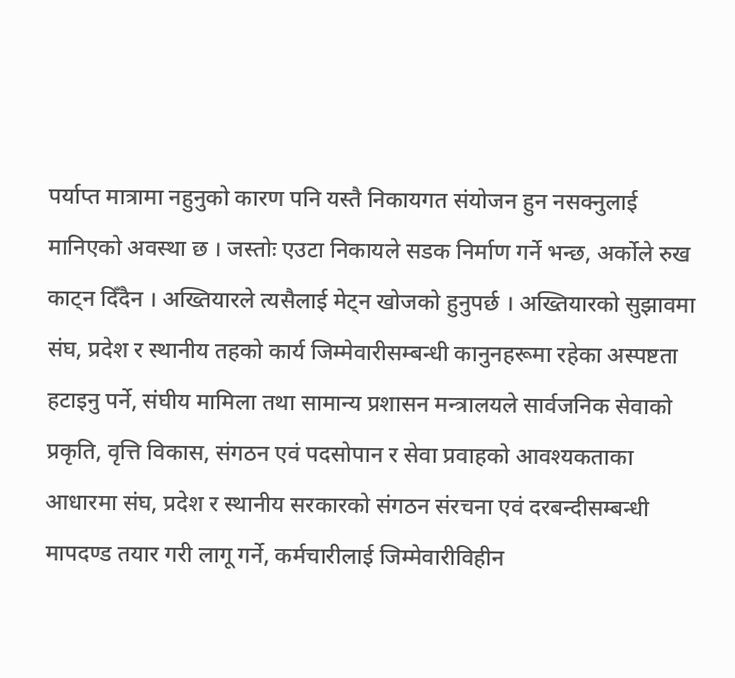पर्याप्त मात्रामा नहुनुको कारण पनि यस्तै निकायगत संयोजन हुन नसक्नुलाई मानिएको अवस्था छ । जस्तोः एउटा निकायले सडक निर्माण गर्ने भन्छ, अर्कोले रुख काट्न दिँदैन । अख्तियारले त्यसैलाई मेट्न खोजको हुनुपर्छ । अख्तियारको सुझावमा संघ, प्रदेश र स्थानीय तहको कार्य जिम्मेवारीसम्बन्धी कानुनहरूमा रहेका अस्पष्टता हटाइनु पर्ने, संघीय मामिला तथा सामान्य प्रशासन मन्त्रालयले सार्वजनिक सेवाको प्रकृति, वृत्ति विकास, संगठन एवं पदसोपान र सेवा प्रवाहको आवश्यकताका आधारमा संघ, प्रदेश र स्थानीय सरकारको संगठन संरचना एवं दरबन्दीसम्बन्धी मापदण्ड तयार गरी लागू गर्ने, कर्मचारीलाई जिम्मेवारीविहीन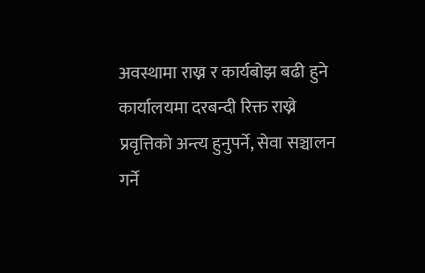अवस्थामा राख्न र कार्यबोझ बढी हुने कार्यालयमा दरबन्दी रिक्त राख्ने प्रवृत्तिको अन्त्य हुनुपर्ने, सेवा सञ्चालन गर्ने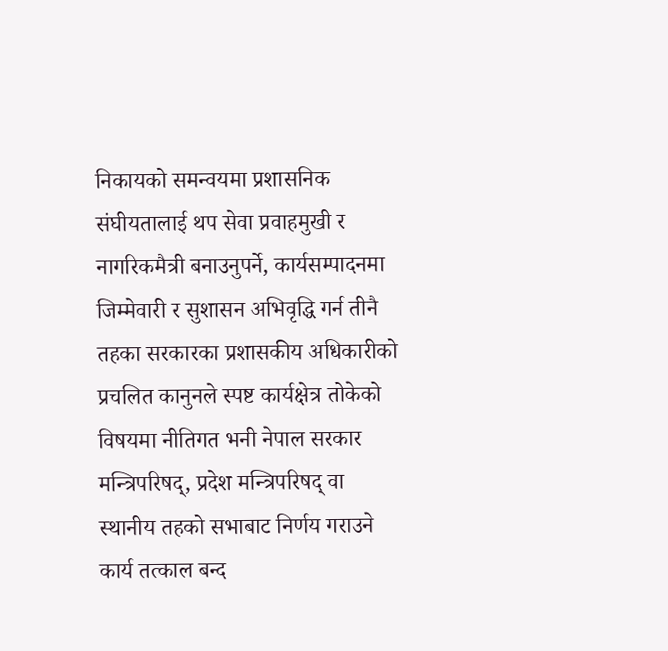निकायको समन्वयमा प्रशासनिक संघीयतालाई थप सेवा प्रवाहमुखी र नागरिकमैत्री बनाउनुपर्ने, कार्यसम्पादनमा जिम्मेवारी र सुशासन अभिवृद्धि गर्न तीनै तहका सरकारका प्रशासकीय अधिकारीको प्रचलित कानुनले स्पष्ट कार्यक्षेत्र तोकेको विषयमा नीतिगत भनी नेपाल सरकार मन्त्रिपरिषद्, प्रदेश मन्त्रिपरिषद् वा स्थानीय तहको सभाबाट निर्णय गराउने कार्य तत्काल बन्द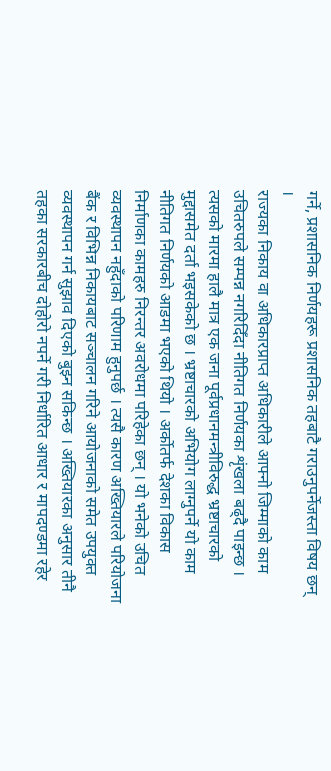गर्ने, प्रशासनिक निर्णयहरू प्रशासनिक तहबाटै गराउनुपर्नेजस्ता विषय छन् ।
राज्यका निकाय वा अधिकारप्राप्त अधिकारीले आफ्नो जिम्माको काम उचितरुपले सम्पन्न नगरिदिँदा नीतिगत निर्णयका शृंखला बढ्दै पाइन्छ । त्यसको मारमा हालै मात्र एक जना पूर्वप्रधानमन्त्रीविरुद्ध भ्रष्टाचारको मुद्दासमेत दर्ता भइसकेको छ । भ्रष्टाचारको अभियोग लाग्नुपर्ने यो काम नीतिगत निर्णयको आडमा भएको थियो । अर्कोतर्फ देशका विकास निर्माणका कामहरु निरन्तर अवरोधमा परिहेका छन् । यो भनेको उचित व्यवस्थापन नहुँदाको परिणाम हुनुपर्छ । त्यसै कारण अख्तियारले परियोजना बैंक र विभिन्न निकायबाट सञ्चालन गरिने आयोजनाको समेत उपयुक्त व्यवस्थापन गर्न सुझाव दिएको बुझ्न सकिन्छ । अख्तियारका अनुसार तीनै तहका सरकारबीच दोहोरो नपर्ने गरी निर्धारित आधार र मापदण्डमा रहेर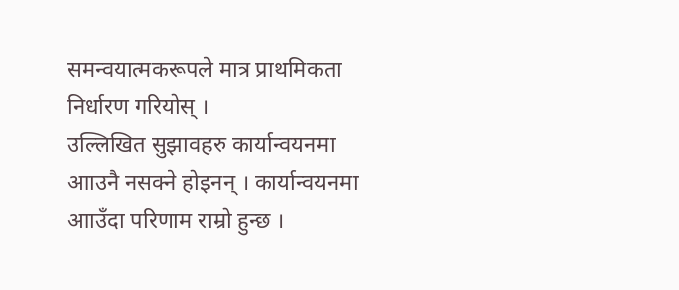समन्वयात्मकरूपले मात्र प्राथमिकता निर्धारण गरियोस् ।
उल्लिखित सुझावहरु कार्यान्वयनमा आाउनै नसक्ने होइनन् । कार्यान्वयनमा आाउँदा परिणाम राम्रो हुन्छ ।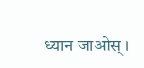ध्यान जाओस् ।